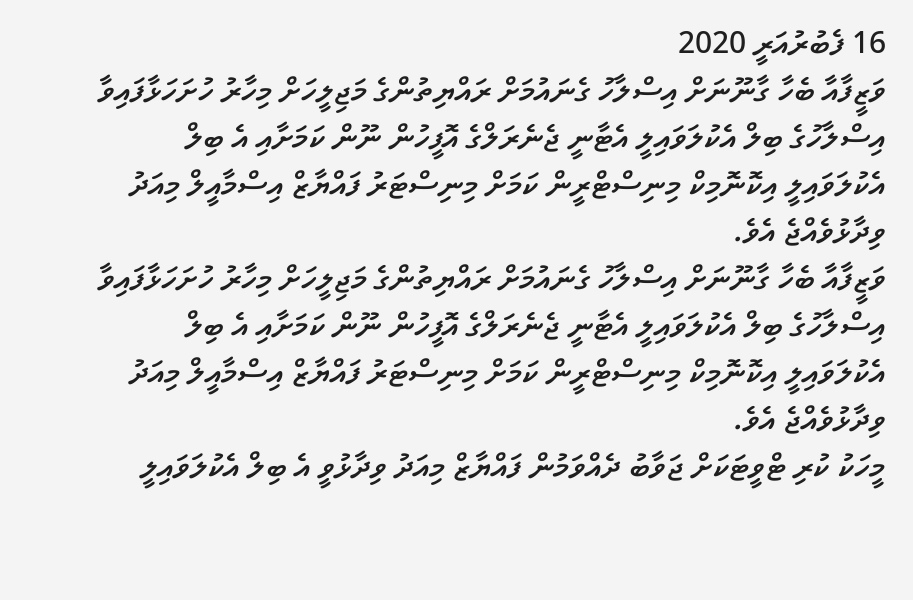16 ފެބުރުއަރީ 2020
ވަޒީފާއާ ބެހާ ގާނޫނަށް އިސްލާހު ގެނައުމަށް ރައްޔިތުންގެ މަޖިލީހަށް މިހާރު ހުށަހަޅާފައިވާ އިސްލާހުގެ ބިލް އެކުލަވައިލީ އެޓާނީ ޖެނެރަލްގެ އޮފީހުން ނޫން ކަމަށާއި އެ ބިލް އެކުލަވައިލީ އިކޮނޮމިކް މިނިސްޓްރީން ކަމަށް މިނިސްޓަރު ފައްޔާޒް އިސްމާއީލް މިއަދު ވިދާޅުވެއްޖެ އެވެ.
ވަޒީފާއާ ބެހާ ގާނޫނަށް އިސްލާހު ގެނައުމަށް ރައްޔިތުންގެ މަޖިލީހަށް މިހާރު ހުށަހަޅާފައިވާ އިސްލާހުގެ ބިލް އެކުލަވައިލީ އެޓާނީ ޖެނެރަލްގެ އޮފީހުން ނޫން ކަމަށާއި އެ ބިލް އެކުލަވައިލީ އިކޮނޮމިކް މިނިސްޓްރީން ކަމަށް މިނިސްޓަރު ފައްޔާޒް އިސްމާއީލް މިއަދު ވިދާޅުވެއްޖެ އެވެ.
މީހަކު ކުރި ޓްވީޓަކަށް ޖަވާބު ދެއްވަމުން ފައްޔާޒް މިއަދު ވިދާޅުވީ އެ ބިލް އެކުލަވައިލީ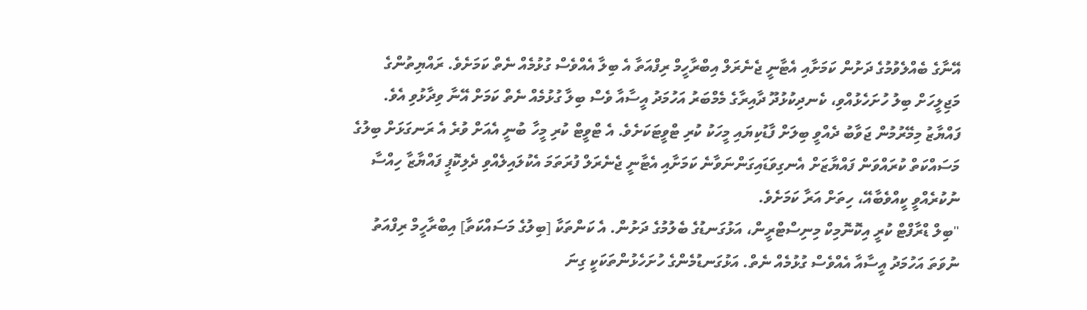އޭނާގެ ބެއްލެވުމުގެ ދަށުން ކަމަށާއި އެޓާނީ ޖެނެރަލް އިބްރާހީމް ރިފްއަތާ އެ ބިލާ އެއްވެސް ގުޅުމެއް ނެތް ކަމަށެވެ. ރައްޔިތުންގެ މަޖިލީހަށް ބިލު ހުށަހެޅުއްވި، ކެނދިކުޅުދޫ ދާއިރާގެ މެމްބަރު އަހުމަދު އީސާއާ ވެސް ބިލާ ގުޅުމެއް ނެތް ކަމަށް އޭނާ ވިދާޅުވި އެވެ.
ފައްޔާޒު މިމޭރުމުން ޖަވާބު ދެއްވީ ބިލަށް ފާޑުކިޔައި މީހަކު ކުރި ޓްވީޓަކަށެވެ. އެ ޓްވީޓް ކުރި މީހާ ބުނީ އެއަށް ވުރެ އެ ރަނގަޅަށް ބިލުގެ މަސައްކަތް ކުރައްވަން ފައްޔާޒަށް އެނގިވަޑައިގަންނަވާނެ ކަމަށާއި އެޓާނީ ޖެނެރަލް ފުރަތަމަ އެކުލައިލެއްވި ދެލިކޮޕީ ފައްޔާޒާ ހިއްސާ ނުކުރެއްވީ ކީއްވެބާއޭ، ހިތަށް އަރާ ކަމަށެވެ.
"ބިލް ޑްރާފްޓް ކުރީ އިކޮނޮމިކް މިނިސްޓްރީން، އަޅުގަނޑުގެ ބެލުމުގެ ދަށުން. އެ ކަންތަކާ [ބިލުގެ މަސައްކަތާ] އިބްރާހީމް ރިފްއަތު ނުވަތަ އަހުމަދު އީސާއާ އެއްވެސް ގުޅުމެއް ނެތް. އަޅުގަނޑުމެންގެ ހުށަހެޅުންތަކަކީ ގިނަ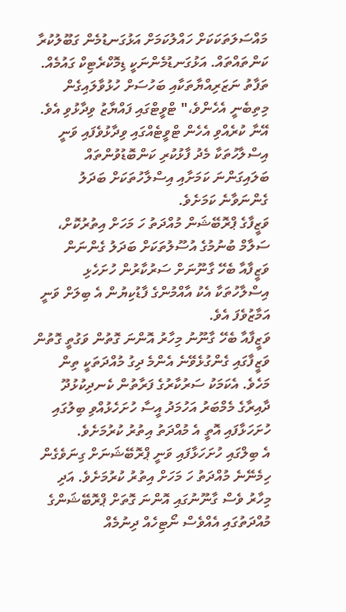މައްސަލަތަކަކަށް ހައްލުކަމަށް އަޅުގަނޑުމެން ގަބޫލުކުރާ ކަންތައްތައް. އަޅުގަނޑުމެންނަކީ ޑިމޮކްރެޓިކް ގައުމެއް. ތަފާތު ނަޒަރިއްޔާތަކާއި ބަހުސަށް ހުޅުވާލައިގެން މިތިބެނީ އެހެންވެ،" ޓްވީޓްގައި ފައްޔާޒު ވިދާޅުވި އެވެ.
އޭނާ ކުރެއްވި އެހެން ޓްވީޓެއްގައި ވިދާޅުވެފައި ވަނީ އިސްލާހުތަކާ މެދު ފާޅުކުރި ކަންބޮޑުވުންތައް ބަލައިގަންނަ ކަމަށާއި އިސްލާހުތަކަށް ބަދަލު ގެންނަވާނެ ކަމަށެވެ.
ވަޒީފާގެ ޕްރޮބޭޝަން މުއްދަތު ހަ މަހަށް އިތުރުކޮށް، ސަލާމް ބުނުމުގެ އުސޫލުތަކަށް ބަދަލު ގެންނަން ވަޒީފާއާ ބެހޭ ގާނޫނަށް ސަރުކާރުން ހުށަހެޅި އިސްލާހުތަކާ އެކު އާއްމުންގެ ފާޑުކިޔުން އެ ބިލަށް ވަނީ އަމާޒުވެފަ އެވެ.
ވަޒީފާއާ ބެހޭ ގާނޫނު މިހާރު އޮންނަ ގޮތުން ވަގުތީ ގޮތުން ވަޒީފާގައި ގެންގުޅެވޭނެ އެންމެ ދިގު މުއްދަތަކީ ތިން މަހެވެ. އެކަމަކު ސަރުކާރުގެ ފަރާތުން ކެނދިކުޅުދޫ ދާއިރާގެ މެމްބަރު އަހުމަދު އީސާ ހުށަހެޅުއްވި ބިލުގައި ހުށަހަޅާފައި އޮތީ އެ މުއްދަތު އިތުރު ކުރުމަށެވެ.
އެ ބިލްގައި ހުށަހަޅާފައި ވަނީ ޕްރޮބޭޝަނަށް ގިނަވެގެން ހިމެނޭނެ މުއްދަތު ހަ މަހަށް އިތުރު ކުރުމަށެވެ. އަދި މިހާރު ވެސް ގާނޫނުގައި އޮންނަ ގޮތަށް ޕްރޮބޭޝަންގެ މުއްދަތުގައި އެއްވެސް ނޯޓިހެއް ދިނުމެއް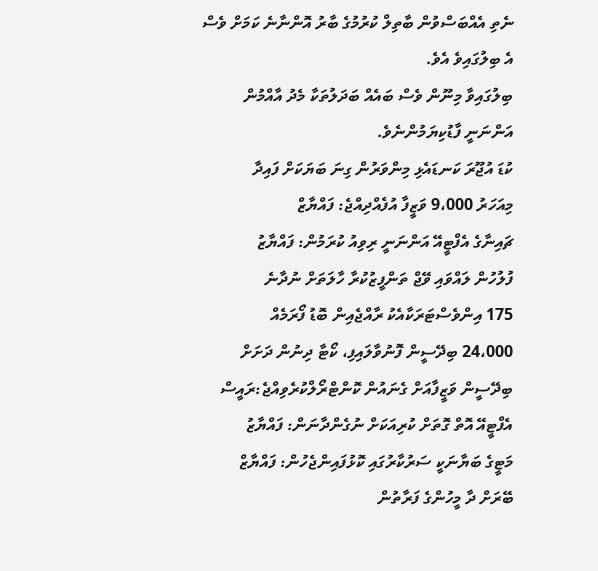ނެތި އެއްބަސްވުން ބާތިލް ކުރުމުގެ ބާރު އޮންނާނެ ކަމަށް ވެސް އެ ބިލުގައިވެ އެވެ.
ބިލުގައިވާ މިނޫން ވެސް ބައެއް ބަދަލުތަކާ މެދު އާއްމުން އަންނަނީ ފާޑުކިޔަމުންނެވެ.
ކުޑަ އުޖޫރަ ކަނޑައެޅި މިންވަރުން ގިނަ ބަޔަކަށް ފައިދާ
މިއަހަރު 9،000 ވަޒީފާ އުފެއްދިއްޖެ: ފައްޔާޒް
ޗައިނާގެ އެފްޓީއޭ އަންނަނީ ރިވިއު ކުރަމުން: ފައްޔާޒު
ފުލުހުން ލައްވައި ވޭޖް ތަންފީޒުކުރާ ހާލަތަށް ނުދާނެ
175 އިންވެސްޓަރަކާއެކު ރާއްޖެއިން ބޮޑު ފޯރަމެއް
24،000 ބިދޭސީން ފޮނުވާލައިފި، ކޯޓާ ދިނުން ދަށަށް
ބިދޭސީން ވަޒީފާއަށް ގެނައުން ކޮންޓްރޯލްކުރެވިއްޖެ:ރައީސް
އެފްޓީއޭ އޮތް ގޮތަށް ކުރިއަކަށް ނުގެންދާނަން: ފައްޔާޒު
މަޓީގެ ބަޔާނަކީ ސަރުކާރުގައި ކޮޅުފައިންޖެހުން: ފައްޔާޒް
ބޭރަށް ދާ މީހުންގެ ފަރާތުން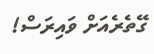ގޭތެރެއަށް ވައިރަސް!